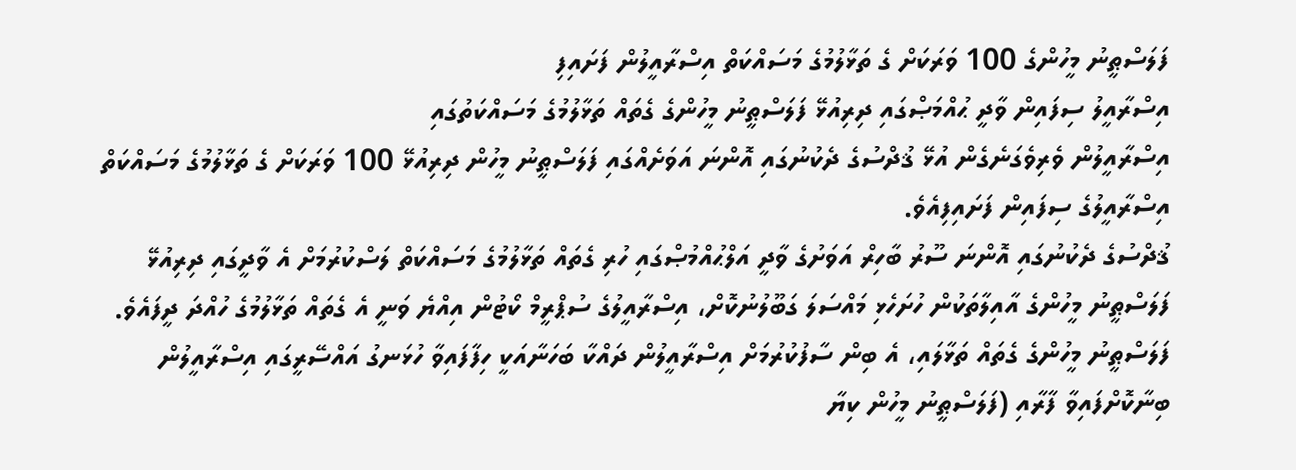ފަލަސްޠީނު މީހުންގެ 100 ވަރަކަށް ގެ ތަޅާލުމުގެ މަސައްކަތް އިސްރާއީލުން ފަށައިފި
އިސްރާއީލު ސިފައިން ވާދީ ޙުއްމަޞްގައި ދިރިއުޅޭ ފަލަސްޠީނު މީހުންގެ ގެތައް ތަޅާލުމުގެ މަސައްކަތުގައި
އިސްރާއީލުން ވެރިވެގަނެގެން އުޅޭ ޤުދްސުގެ ދެކުނުގައި އޮންނަ އަވަށެއްގައި ފަލަސްޠީނު މީހުން ދިރިއުޅޭ 100 ވަރަކަށް ގެ ތަޅާލުމުގެ މަސައްކަތް އިސްރާއީލުގެ ސިފައިން ފަށައިފިއެވެ.
ޤުދްސުގެ ދެކުނުގައި އޮންނަ ސޫރު ބާހިރް އަވަށުގެ ވާދީ އަލްޙުއްމުޞްގައި ހުރި ގެތައް ތަޅާލުމުގެ މަސައްކަތް ލަސްކުރުމަށް އެ ވާދީގައި ދިރިއުޅޭ ފަލަސްޠީނު މީހުންގެ އާއިލާތަކުން ހުށަހެޅި މައްސަލަ ގަބޫލުނުކޮށް، އިސްރާއީލުގެ ސުޕްރީމް ކޯޓުން އިއްޔެ ވަނީ އެ ގެތައް ތަޅާލުމުގެ ހުއްދަ ދީފައެވެ.
ފަލަސްޠީނު މީހުންގެ ގެތައް ތަޅާލައި، އެ ބިން ސާފުކުރުމަށް އިސްރާއީލުން ދައްކާ ބަހަނާއަކީ ހިފާފައިވާ ހުޅަނގު އައްސޭރީގައި އިސްރާއީލުން ބިނާކޮށްފައިވާ ފާރާއި (ފަލަސްޠީނު މީހުން ކިޔާ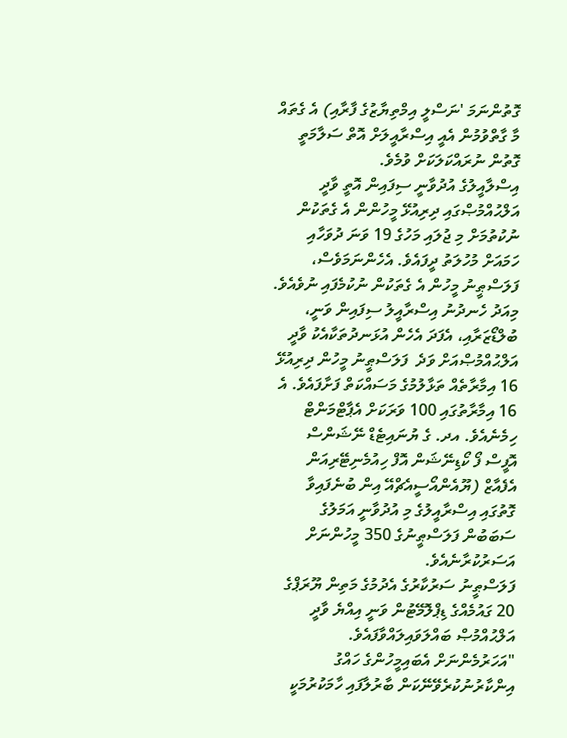ގޮތުންނަމަ 'ނަސްލީ އިމްތިޔާޒުގެ ފާރާއި) އެ ގެތައް މާ ގާތްވުމުން އެއީ އިސްރާއީލަށް އޮތް ސަލާމަތީ ގޮތުން ނުރައްކަލަކަށް ވުމެވެ.
އިސްލާއީލުގެ އުދުވާނީ ސިފައިން އޮތީ ވާދީ އަލްޙުއްމުޞްގައި ދިރިއުޅޭ މީހުންން އެ ގެތަކުން ނުކުތުމަށް މި ޖުލައި މަހުގެ 19 ވަނަ ދުވަހާއި ހަމައަށް މުހުލަތު ދީފައެވެ. އެހެންނަމަވެސް، ފަލަސްޠީނު މީހުން އެ ގެތަކުން ނުކުމެފައި ނުވެއެވެ.
މިއަދު ހެނދުނު އިސްރާއީލު ސިފައިން ވަނީ، ބުލްޑޯޒަރާއި، އެފަދަ އެހެން އުޅަނދުތަކާއެކު ވާދީ އަލްޙުއްމުޞްއަށް ވަދެ  ފަލަސްޠީނު މީހުން ދިރިއުޅޭ 16 އިމާރާތެއް ތަޅާލުމުގެ މަސައްކަތް ފަށާފައެވެ. އެ 16 އިމާރާތުގައި 100 ވަރަކަށް އެޕާޓްމަންޓް ހިމެނެއެވެ. އދ. ގެ ޔުނައިޓެޑް ނޭޝަންސް އޮފީސް ފޯ ކޯޑިނޭޝަން އޮފް ހިއުމެނިޓޭރިއަން އެފެއާޒް (ޔޫއެންއޯސީއެޗްއޭ އިން ބުނެފައިވާ ގޮތުގައި އިސްރާއީލުގެ މި އުދުވާނީ އަމަލުގެ ސަބަބުން ފަލަސްޠީނުގެ 350 މީހުންނަށް އަސަރުކުރާނެއެވެ.
ފަލަސްޠީނު ސަރުކާރުގެ އެދުމުގެ މަތިން ޔޫރަޕްގެ 20 ގައުމެއްގެ ޑިޕްލޮމޭޓުން ވަނީ އިއްޔެ ވާދީ އަލްޙުއްމުޞް ބައްލަވައިލައްވާފައެވެ.
"އަހަރުމެންނަށް އެބައިމީހުންގެ ހައްގު އިންކާރުނުކުރެވޭނޭކަން ބާރުލާފައި ހާމަކުރުމަކީ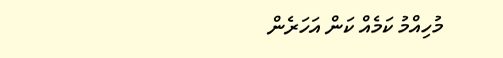މުހިއްމު ކަމެއް ކަން އަހަރެން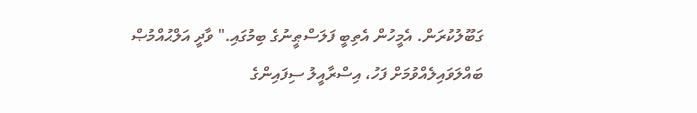ގަބޫލުކުރަން. އެމީހުން އެތިބީ ފަލަސްޠީނުގެ ބިމުގައި." ވާދީ އަލްޙުއްމުޞް ބައްލަވައިލެއްވުމަށް ފަހު، އިސްރާއީލު ސިފައިންގެ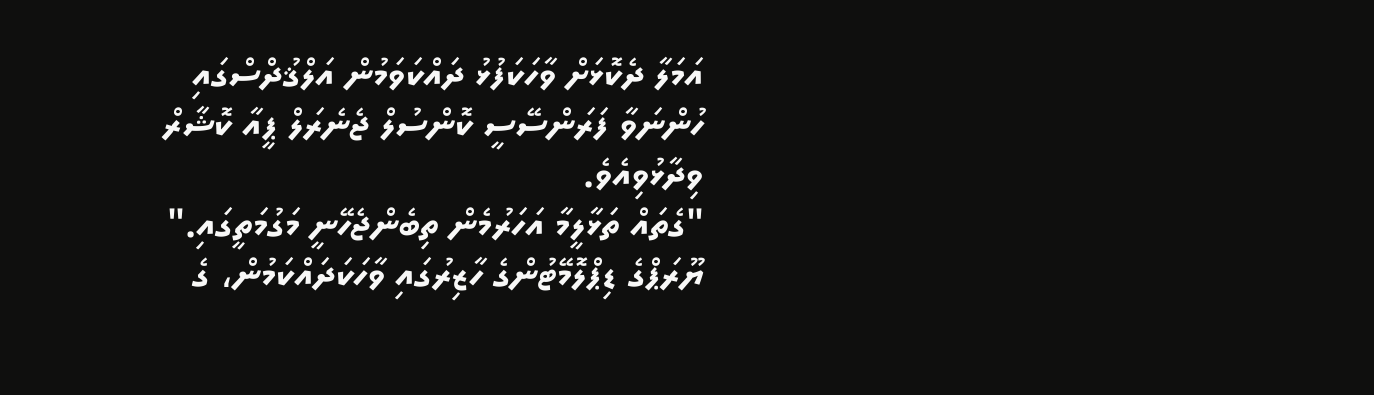އަމަލާ ދެކޮޅަށް ވާހަކަފުޅު ދައްކަވަމުން އަލްޤުދްސްގައި ހުންނަވާ ފަރަންސޭސީ ކޮންސުލް ޖެނެރަލް ޕީއާ ކޮޝާރް ވިދާޅުވިއެވެ.
"ގެތައް ތަޅާލީމާ އަހަރުމެން ތިބެންޖެހޭނީ މަގުމަތީގައި." ޔޫރަޕްގެ ޑިޕްލޮމޭޓުންގެ ހާޒިރުގައި ވާހަކަދައްކަމުން، ގެ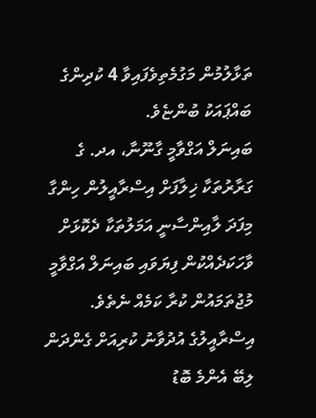ތަޅާލުމުން މަގުމެތިވެފައިވާ 4 ކުދިންގެ ބައްޕައަކު ބުންޏެވެ.
ބައިނަލް އަގްވާމީ ގާނޫނާ، އދ. ގެ ގަރާރުތަކާ ޚިލާފަށް އިސްރާއީލުން ހިންގާ މިފަދަ ލާއިންސާނީ އަމަލުތަކާ ދެކޮޅަށް ވާހަކަދެއްކުން ފިޔަވައި ބައިނަލް އަގްވާމީ މުޖުތަމައުން ކުރާ ކަމެއް ނެތެވެ. އިސްރާއީލުގެ އުދުވާނު ކުރިއަށް ގެންދަން ލިބޭ އެންމެ ބޮޑު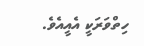ހިތްވަރަކީ އެއީއެވެ.